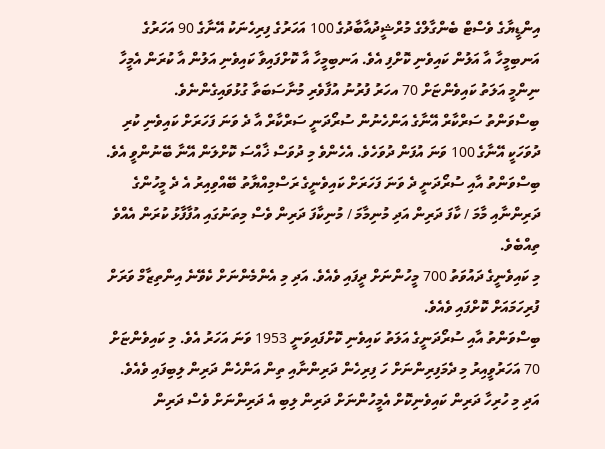އިންޑީޔާގެ ވެސްޓް ބެންގާލްގެ މުރްޝީދުއާބާދުގެ 100 އަހަރުގެ ފިރިހެނަކު އޭނާގެ 90 އަހަރުގެ އަނބިމީހާ އާ އަލުން ކައިވެނި ކޮށްފި އެވެ. އަނބިމީހާ އާ ކޮށްފައިވާ ކައިވެނި އަލުން އާ ކުރަން އެމީހާ ނިންމީ އަލަތު ކައިވެންޏަށް 70 އހަރު ފުރުނު އުފާވެރި މުނާސަބަތާ ގުޅުވައިގެންނެވެ.
ބިސްވަންތު ސަރްކާރް އޭނާގެ އަންހެނުން ސުރޯދަނީ ސަރްކާރް އާ ދެ ވަނަ ފަހަރަށް ކައިވެނި ކުރި ދުވަހަކީ އޭނާގެ 100 ވަނަ އުފަން ދުވަހެވެ. އެހެންވެ މި ދުވަސް ޚާއްސަ ކޮށްލަން އޭނާ ބޭނުންވީ އެވެ.
ބިސްވަންތު އާއި ސުރޯދަނީ ދެ ވަނަ ފަހަރަށް ކައިވެނީގެ ރަސްމިއްޔާތު ބޭއްވިއިރު އެ ދެ މީހުންގެ ދަރިންނާއި މާމަ / ކާފަ ދަރިން އަދި މުނިމާމަ / މުނިކާފަ ދަރިން ވެސް މިތަނުގައި އުފާފާޅު ކުރަން އެއްވެ ތިއްބެވެ.
މި ކައިވެނީގެ ދައުވަތު 700 މީހުންނަށް ދީފައި ވެއެވެ. އަދި މި އެންމެންނަށް ކެވޭނެ އިންތިޒާމް ވަރަށް ފުރިހަމައަށް ކޮށްފައި ވެއެވެ.
ބިސްވަންތު އާއި ސުރޯދަނީގެ އަލަތު ކައިވެނި ކޮށްފައިވަނީ 1953 ވަނަ އަހަރު އެވެ. މި ކައިވެންޏަށް 70 އަހަރުވީއިރު މި ދެމަފިރިންނަށް ހަ ފިރިހެން ދަރިންނާއި ތިން އަންހެން ދަރިން ލިބިފައި ވެއެވެ. އަދި މި ހުރިހާ ދަރިން ކައިވެނިކޮށް އެމީހުންނަށް ދަރިން ލިބި އެ ދަރިންނަށް ވެސް ދަރިން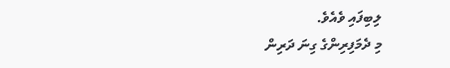ލިބިފައި ވެއެވެ.
މި ދެމަފިރިންގެ ގިނަ ދަރިން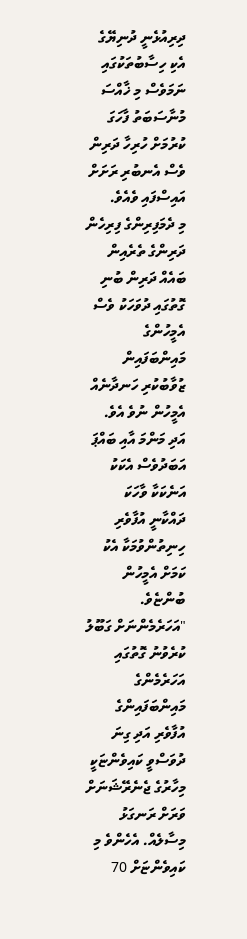ދިރިއުޅެނީ ދުނިޔޭގެ އެކި ހިސާބުތަކުގައި ނަމަވެސް މި ޚާއްސަ މުނާސަބަތު ފާހަގަ ކުރުމަށް ހުރިހާ ދަރިން ވެސް އެނބުރި ރަށަށް އައިސްފައި ވެއެވެ.
މި ދެމަފިރިންގެ ފިރިހެން ދަރިންގެ ތެރެއިން ބައެއް ދަރިން ބުނި ގޮތުގައި ދުވަހަކު ވެސް އެމީހުންގެ މައިންބަފައިން ޒުވާބުކުރި ހަނދާނެއް އެމީހުން ނުވެ އެވެ. އަދި މަންމަ އާއި ބައްޕަ އަބަދުވެސް އެކަކު އަނެކަކާ ވާހަކަ ދައްކާނީ އުފާވެރި ހިނިތުންވުމަކާ އެކު ކަމަށް އެމީހުން ބުންޏެވެ.
"އަހަރެމެންނަށް ގަބޫލު ކުރެވުނު ގޮތުގައި އަހަރެމެންގެ މައިންބަފައިންގެ އުފާވެރި އަދި ގިނަ ދުވަސްވީ ކައިވެންޏަކީ މިހާރުގެ ޖެނެރޭޝަނަށް ވަރަށް ރަނގަޅު މިސާލެއް. އެހެންވެ މި ކައިވެންޏަށް 70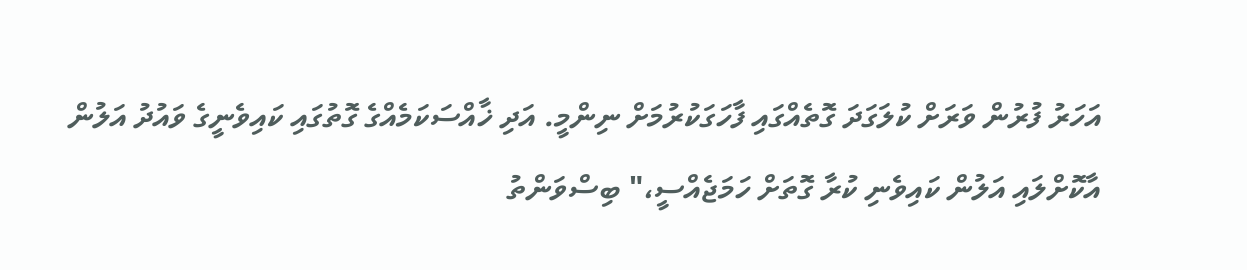އަހަރު ފުރުން ވަރަށް ކުލަގަދަ ގޮތެއްގައި ފާހަގަކުރުމަށް ނިންމީ. އަދި ޚާއްސަކަމެއްގެ ގޮތުގައި ކައިވެނީގެ ވައުދު އަލުން އާކޮށްލައި އަލުން ކައިވެނި ކުރާ ގޮތަށް ހަމަޖެއްސީ،" ބިސްވަންތު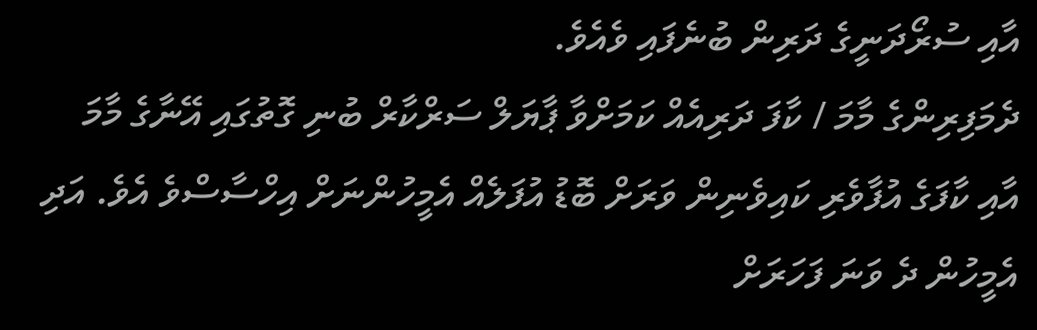އާއި ސުރޯދަނީގެ ދަރިން ބުނެފައި ވެއެވެ.
ދެމަފިރިންގެ މާމަ / ކާފަ ދަރިއެއް ކަމަށްވާ ޕާޔަލް ސަރްކާރް ބުނި ގޮތުގައި އޭނާގެ މާމަ އާއި ކާފަގެ އުފާވެރި ކައިވެނިން ވަރަށް ބޮޑު އުފަލެއް އެމީހުންނަށް އިހްސާސްވެ އެވެ. އަދި އެމީހުން ދެ ވަނަ ފަހަރަށް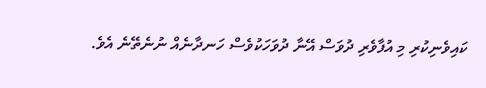ކައިވެނިކުރި މި އުފާވެރި ދުވަސް އޭނާ ދުވަހަކުވެސް ހަނދާނެއް ނުނެތޭނެ އެވެ.